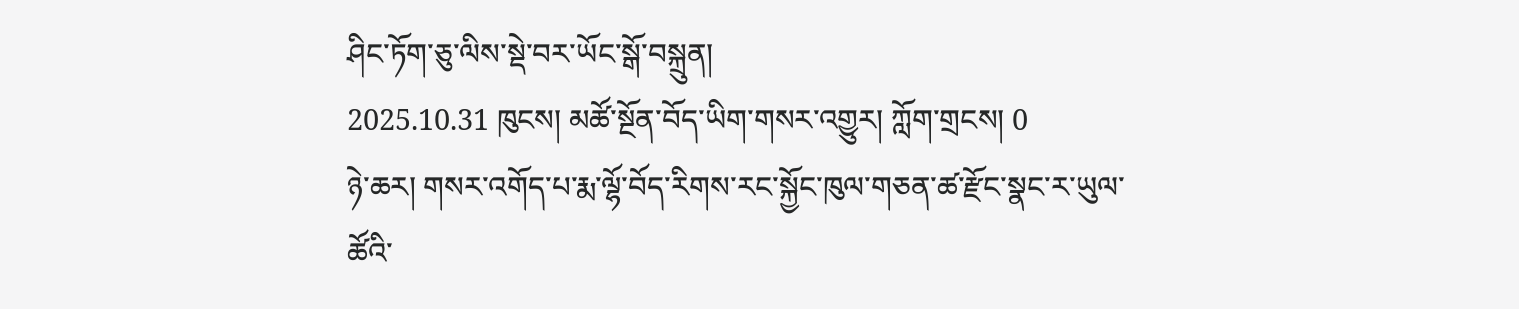ཤིང་ཏོག་ཅུ་ལིས་སྡེ་བར་ཡོང་སྒོ་བསྐྲུན།
2025.10.31 ཁུངས། མཚོ་སྔོན་བོད་ཡིག་གསར་འགྱུར། ཀློག་གྲངས། 0
ཉེ་ཆར། གསར་འགོད་པ་རྨ་ལྷོ་བོད་རིགས་རང་སྐྱོང་ཁུལ་གཅན་ཚ་རྫོང་སྣང་ར་ཡུལ་ཚོའི་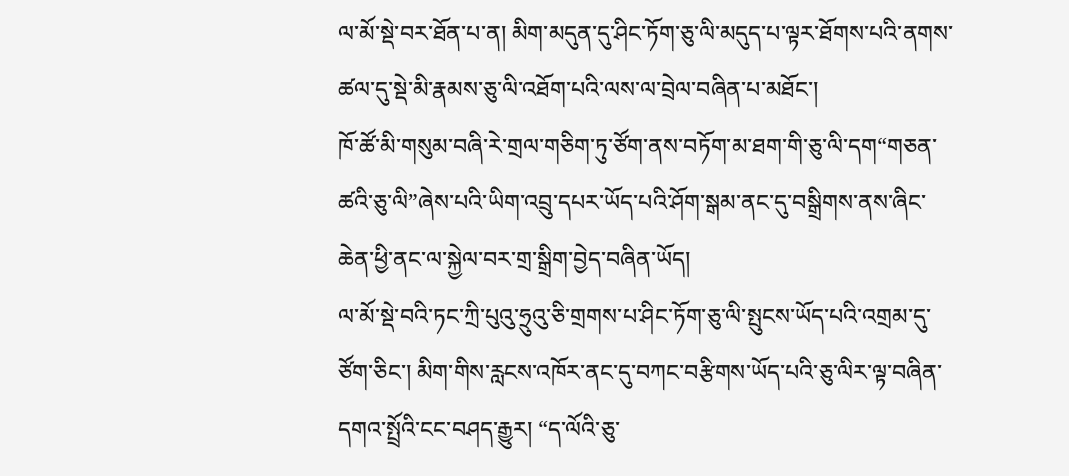ལ་མོ་སྡེ་བར་ཐོན་པ་ན། མིག་མདུན་དུ་ཤིང་ཏོག་ཅུ་ལི་མདུད་པ་ལྟར་ཐོགས་པའི་ནགས་ཚལ་དུ་སྡེ་མི་རྣམས་ཅུ་ལི་འཐོག་པའི་ལས་ལ་བྲེལ་བཞིན་པ་མཐོང་།
ཁོ་ཚོ་མི་གསུམ་བཞི་རེ་གྲལ་གཅིག་ཏུ་ཙོག་ནས་བཏོག་མ་ཐག་གི་ཅུ་ལི་དག“གཅན་ཚའི་ཅུ་ལི”ཞེས་པའི་ཡིག་འབྲུ་དཔར་ཡོད་པའི་ཤོག་སྒམ་ནང་དུ་བསྒྲིགས་ནས་ཞིང་ཆེན་ཕྱི་ནང་ལ་སྐྱེལ་བར་གྲ་སྒྲིག་བྱེད་བཞིན་ཡོད།
ལ་མོ་སྡེ་བའི་ཏང་ཀྲི་པུའུ་ཧྲུའུ་ཅི་གྲགས་པ་ཤིང་ཏོག་ཅུ་ལི་སྤུངས་ཡོད་པའི་འགྲམ་དུ་ཙོག་ཅིང་། མིག་གིས་རླངས་འཁོར་ནང་དུ་བཀང་བརྩིགས་ཡོད་པའི་ཅུ་ལིར་ལྟ་བཞིན་དགའ་སྤྲོའི་ངང་བཤད་རྒྱུར། “ད་ལོའི་ཅུ་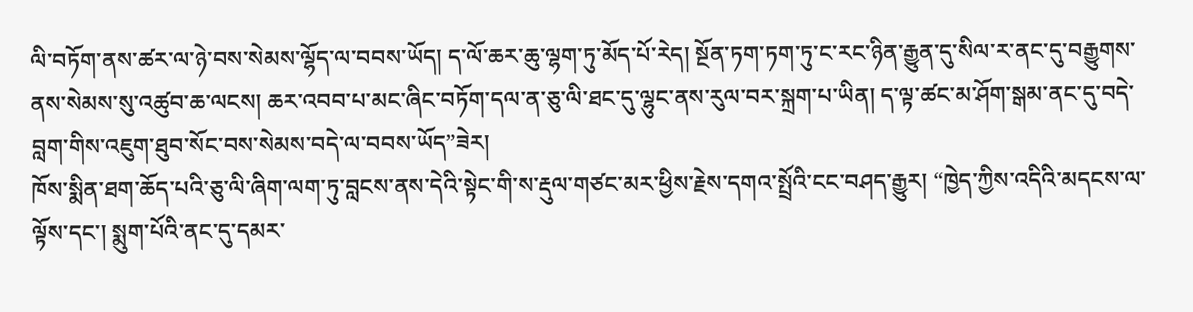ལི་བཏོག་ནས་ཚར་ལ་ཉེ་བས་སེམས་ལྷོད་ལ་བབས་ཡོད། ད་ལོ་ཆར་ཆུ་ལྷག་ཏུ་མོད་པོ་རེད། སྔོན་ཏག་ཏག་ཏུ་ང་རང་ཉིན་རྒྱུན་དུ་སིལ་ར་ནང་དུ་བརྒྱུགས་ནས་སེམས་སུ་འཚུབ་ཆ་ལངས། ཆར་འབབ་པ་མང་ཞིང་བཏོག་དལ་ན་ཅུ་ལི་ཐང་དུ་ལྷུང་ནས་རུལ་བར་སྐྲག་པ་ཡིན། ད་ལྟ་ཚང་མ་ཤོག་སྒམ་ནང་དུ་བདེ་བླག་གིས་འཇུག་ཐུབ་སོང་བས་སེམས་བདེ་ལ་བབས་ཡོད”ཟེར།
ཁོས་སྨིན་ཐག་ཆོད་པའི་ཅུ་ལི་ཞིག་ལག་ཏུ་བླངས་ནས་དེའི་སྟེང་གི་ས་རྡུལ་གཙང་མར་ཕྱིས་རྗེས་དགའ་སྤྲོའི་ངང་བཤད་རྒྱུར། “ཁྱེད་ཀྱིས་འདིའི་མདངས་ལ་ལྟོས་དང་། སྨུག་པོའི་ནང་དུ་དམར་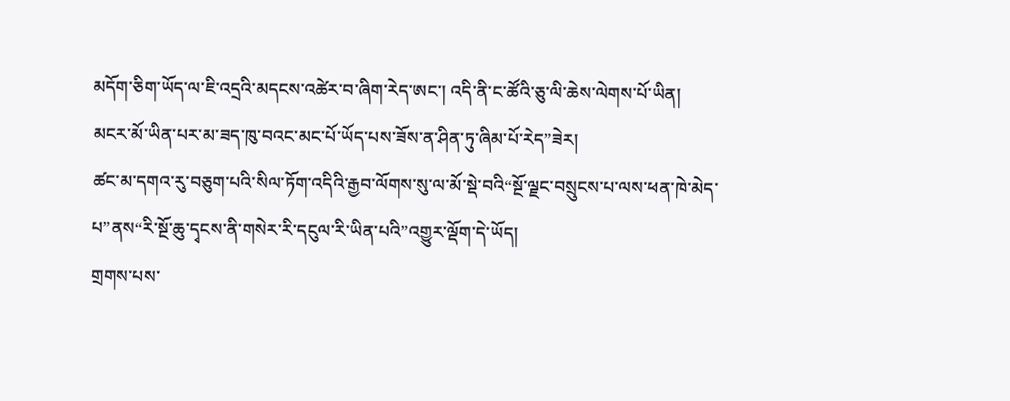མདོག་ཅིག་ཡོད་ལ་ཇི་འདྲའི་མདངས་འཚེར་བ་ཞིག་རེད་ཨང་། འདི་ནི་ང་ཚོའི་ཅུ་ལི་ཆེས་ལེགས་པོ་ཡིན། མངར་མོ་ཡིན་པར་མ་ཟད་ཁུ་བའང་མང་པོ་ཡོད་པས་ཟོས་ན་ཤིན་ཏུ་ཞིམ་པོ་རེད”ཟེར།
ཚང་མ་དགའ་རུ་བཅུག་པའི་སིལ་ཏོག་འདིའི་རྒྱབ་ལོགས་སུ་ལ་མོ་སྡེ་བའི“སྔོ་ལྗང་བསྲུངས་པ་ལས་ཕན་ཁེ་མེད་པ”ནས“རི་སྔོ་ཆུ་དྭངས་ནི་གསེར་རི་དངུལ་རི་ཡིན་པའི”འགྱུར་ལྡོག་དེ་ཡོད།
གྲགས་པས་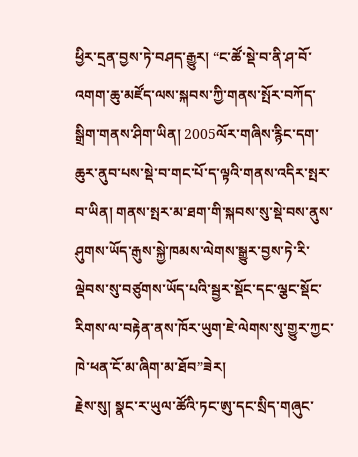ཕྱིར་དྲན་བྱས་ཏེ་བཤད་རྒྱུར། “ང་ཚོ་སྡེ་བ་ནི་ཤ་བོ་འགག་ཆུ་མཛོད་ལས་སྐབས་ཀྱི་གནས་སྤོར་བཀོད་སྒྲིག་གནས་ཤིག་ཡིན། 2005ལོར་གཞིས་རྙིང་དག་ཆུར་ནུབ་པས་སྡེ་བ་གང་པོ་ད་ལྟའི་གནས་འདིར་སྤར་བ་ཡིན། གནས་སྤར་མ་ཐག་གི་སྐབས་སུ་སྡེ་བས་ནུས་ཤུགས་ཡོད་རྒུས་སྐྱེ་ཁམས་ལེགས་སྒྱུར་བྱས་ཏེ་རི་ལྡེབས་སུ་བཙུགས་ཡོད་པའི་སྦྱར་སྡོང་དང་ལྕང་སྡོང་རིགས་ལ་བརྟེན་ནས་ཁོར་ཡུག་ཇེ་ལེགས་སུ་གྱུར་ཀྱང་ཁེ་ཕན་ངོ་མ་ཞིག་མ་ཐོབ”ཟེར།
རྗེས་སུ། སྣང་ར་ཡུལ་ཚོའི་ཏང་ཨུ་དང་སྲིད་གཞུང་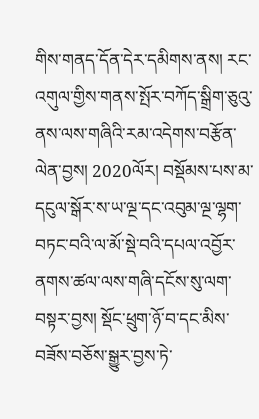གིས་གནད་དོན་དེར་དམིགས་ནས། རང་འགུལ་གྱིས་གནས་སྤོར་བཀོད་སྒྲིག་ཅུའུ་ནས་ལས་གཞིའི་རམ་འདེགས་བརྩོན་ལེན་བྱས། 2020ལོར། བསྡོམས་པས་མ་དངུལ་སྒོར་ས་ཡ་ལྔ་དང་འབུམ་ལྔ་ལྷག་བཏང་བའི་ལ་མོ་སྡེ་བའི་དཔལ་འབྱོར་ནགས་ཚལ་ལས་གཞི་དངོས་སུ་ལག་བསྟར་བྱས། སྡོང་ཕྲུག་ཉོ་བ་དང་མིས་བཟོས་བཅོས་སྒྱུར་བྱས་ཏེ་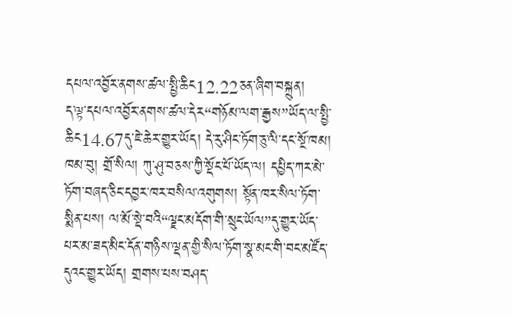དཔལ་འབྱོར་ནགས་ཚལ་སྤྱི་ཆིང12.22ཅན་ཞིག་བསྐྲུན།
ད་ལྟ་དཔལ་འབྱོར་ནགས་ཚལ་དེར“གཉོམ་ལག་རྒྱས”ཡོད་ལ་སྤྱི་ཆིང14.67དུ་ཇེ་ཆེར་གྱུར་ཡོད། དེ་རུ་ཤིང་ཏོག་ཅུ་ལི་དང་སྔོ་ཁམ། ཁམ་བུ། གྲོ་སིལ། ཀུ་ཤུ་བཅས་ཀྱི་སྡོང་པོ་ཡོད་ལ། དཔྱིད་ཀར་མེ་ཏོག་བཞད་ཅིང་དབྱར་ཁར་བསིལ་འགུགས། སྟོན་ཁར་སིལ་ཏོག་སྨིན་པས། ལ་མོ་སྡེ་བའི“ལྗང་མདོག་གི་སྲུང་ཡོལ”དུ་གྱུར་ཡོད་པར་མ་ཟད་མིང་དོན་གཉིས་ལྡན་གྱི་སིལ་ཏོག་སྣ་མང་གི་བང་མཛོད་དུའང་གྱུར་ཡོད། གྲགས་པས་བཤད་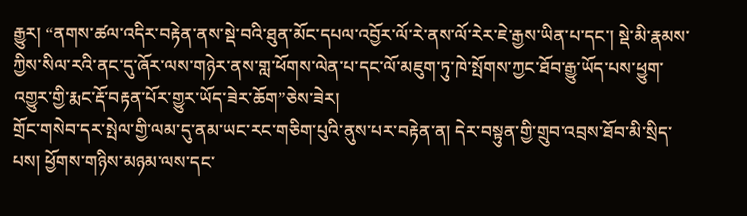རྒྱུར། “ནགས་ཚལ་འདིར་བརྟེན་ནས་སྡེ་བའི་ཐུན་མོང་དཔལ་འབྱོར་ལོ་རེ་ནས་ལོ་རེར་ཇེ་རྒྱས་ཡིན་པ་དང་། སྡེ་མི་རྣམས་ཀྱིས་སིལ་རའི་ནང་དུ་ཞོར་ལས་གཉེར་ནས་གླ་ཕོགས་ལེན་པ་དང་ལོ་མཇུག་ཏུ་ཁེ་སྤོགས་ཀྱང་ཐོབ་རྒྱུ་ཡོད་པས་ཕྱུག་འགྱུར་གྱི་རྨང་རྡོ་བརྟན་པོར་གྱུར་ཡོད་ཟེར་ཆོག”ཅེས་ཟེར།
གྲོང་གསེབ་དར་སྤེལ་གྱི་ལམ་དུ་ནམ་ཡང་རང་གཅིག་པུའི་ནུས་པར་བརྟེན་ན། དེར་བསྟུན་གྱི་གྲུབ་འབྲས་ཐོབ་མི་སྲིད་པས། ཕྱོགས་གཉིས་མཉམ་ལས་དང་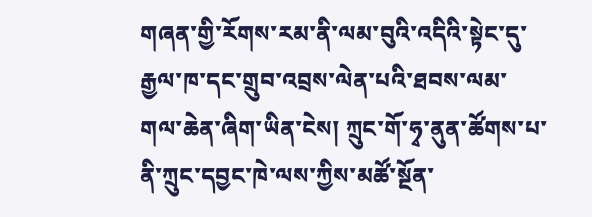གཞན་གྱི་རོགས་རམ་ནི་ལམ་བུའི་འདིའི་སྟེང་དུ་རྒྱལ་ཁ་དང་གྲུབ་འབྲས་ལེན་པའི་ཐབས་ལམ་གལ་ཆེན་ཞིག་ཡིན་ངེས། ཀྲུང་གོ་ཧྭ་ནུན་ཚོགས་པ་ནི་ཀྲུང་དབྱང་ཁེ་ལས་ཀྱིས་མཚོ་སྔོན་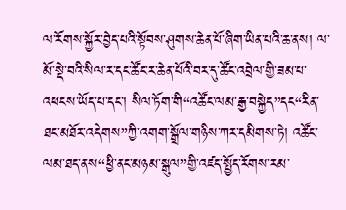ལ་རོགས་སྐྱོར་བྱེད་པའི་སྟོབས་ཤུགས་ཆེན་པོ་ཞིག་ཡིན་པའི་ཆ་ནས། ལ་མོ་སྡེ་བའི་སིལ་ར་དང་ཚོང་ར་ཆེན་པོའི་བར་དུ་ཚོང་འབྲེལ་གྱི་ཟམ་པ་འཕངས་ཡོད་པ་དང་། སིལ་ཏོག་གི“འཚོང་ལམ་རྒྱ་བསྐྱེད”དང“རིན་ཐང་མཐོར་འདེགས”ཀྱི་འགག་སྒྲོལ་གཉིས་ཀར་དམིགས་ཏེ། འཚོང་ལམ་ཐད་ནས“ཕྱི་ནང་མཉམ་སྒུལ”གྱི་འཛད་སྤྱོད་རོགས་རམ་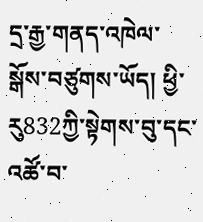དྲ་རྒྱ་གནད་འཁེལ་སྒོས་བཙུགས་ཡོད། ཕྱི་རུ832ཀྱི་སྟེགས་བུ་དང་འཚོ་བ་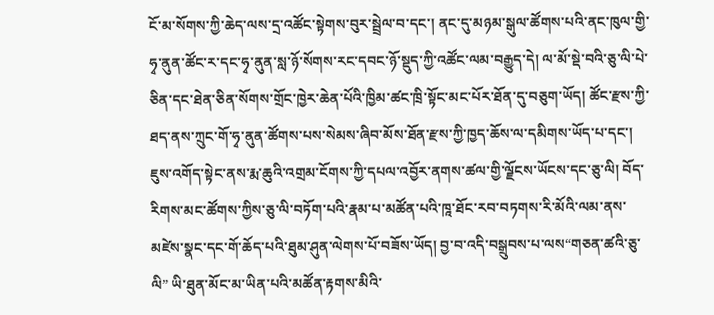ངོ་མ་སོགས་ཀྱི་ཆེད་ལས་དྲ་འཚོང་སྟེགས་བུར་སྦྲེལ་བ་དང་། ནང་དུ་མཉམ་སྒུལ་ཚོགས་པའི་ནང་ཁུལ་གྱི་ཧྭ་ནུན་ཚོང་ར་དང་ཧྭ་ནུན་སླ་ཉོ་སོགས་རང་དབང་ཉོ་སྡུད་ཀྱི་འཚོང་ལམ་བརྒྱུད་དེ། ལ་མོ་སྡེ་བའི་ཅུ་ལི་པེ་ཅིན་དང་ཐེན་ཅིན་སོགས་གྲོང་ཁྱེར་ཆེན་པོའི་ཁྱིམ་ཚང་ཁྲི་སྟོང་མང་པོར་ཐོན་དུ་བཅུག་ཡོད། ཚོང་རྫས་ཀྱི་ཐད་ནས་ཀྲུང་གོ་ཧྭ་ནུན་ཚོགས་པས་སེམས་ཞིབ་མོས་ཐོན་རྫས་ཀྱི་ཁྱད་ཆོས་ལ་དམིགས་ཡོད་པ་དང་། ཇུས་འགོད་སྟེང་ནས་རྨ་ཆུའི་འགྲམ་ངོགས་ཀྱི་དཔལ་འབྱོར་ནགས་ཚལ་གྱི་ལྗོངས་ཡོངས་དང་ཅུ་ལི། བོད་རིགས་མང་ཚོགས་ཀྱིས་ཅུ་ལི་བཏོག་པའི་རྣམ་པ་མཚོན་པའི་ཁཱ་ཐོང་རབ་བཏགས་རི་མོའི་ལམ་ནས་མཛེས་སྣང་དང་གོ་ཆོད་པའི་ཐུམ་ཤུན་ལེགས་པོ་བཟོས་ཡོད། བྱ་བ་འདི་བསྒྲུབས་པ་ལས“གཅན་ཚའི་ཅུ་ལི” ཡི་ཐུན་མོང་མ་ཡིན་པའི་མཚོན་རྟགས་མིའི་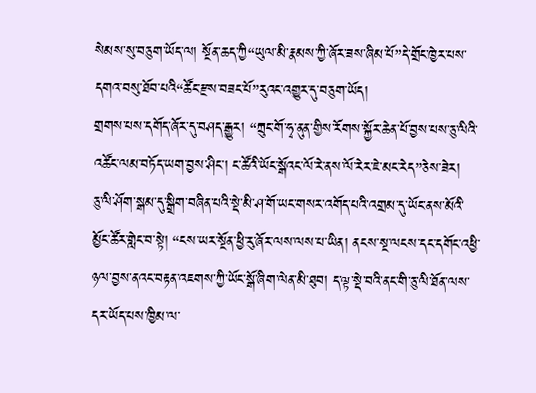སེམས་སུ་བཅུག་ཡོད་ལ། སྔོན་ཆད་ཀྱི“ཡུལ་མི་རྣམས་ཀྱི་ཞོར་ཟས་ཞིམ་པོ”དེ་གྲོང་ཁྱེར་པས་དགའ་བསུ་ཐོབ་པའི“ཚོང་རྫས་བཟང་པོ”རུའང་འགྱུར་དུ་བཅུག་ཡོད།
གྲགས་པས་དགོད་ཞོར་དུ་བཤད་རྒྱུར། “ཀྲུང་གོ་ཧྭ་ནུན་གྱིས་རོགས་སྐྱོར་ཆེན་པོ་བྱས་པས་ཅུ་ལིའི་འཚོང་ལམ་བཏོད་ཡག་བྱས་ཤིང་། ང་ཚོའི་ཡོང་སྒོའང་ལོ་རེ་ནས་ལོ་རེར་ཇེ་མང་རེད”ཅེས་ཟེར།
ཅུ་ལི་ཤོག་སྒམ་དུ་སྒྲིག་བཞིན་པའི་སྡེ་མི་ཤ་གོ་ཡང་གསར་འགོད་པའི་འགྲམ་དུ་ཡོང་ནས་མོའི་མྱོང་ཚོར་གླེང་བ་སྟེ། “ངས་ཡར་སྔོན་ཕྱི་རུ་ཞོར་ལས་ལས་པ་ཡིན། ནངས་སྔ་ལངས་དང་དགོང་འཕྱི་ཉལ་བྱས་ནའང་བརྟན་འཇགས་ཀྱི་ཡོང་སྒོ་ཞིག་ལེན་མི་ཐུབ། ད་ལྟ་སྡེ་བའི་ནང་གི་ཅུ་ལི་ཐོན་ལས་དར་ཡོད་པས་ཁྱིམ་ལ་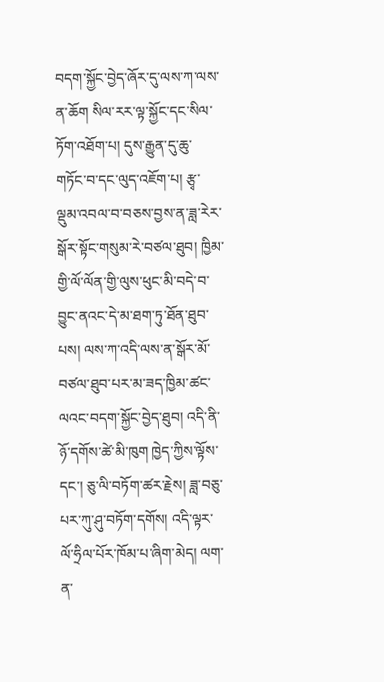བདག་སྐྱོང་བྱེད་ཞོར་དུ་ལས་ཀ་ལས་ན་ཆོག སིལ་རར་ལྟ་སྐྱོང་དང་སིལ་ཏོག་འཐོག་པ། དུས་རྒྱུན་དུ་ཆུ་གཏོང་བ་དང་ལུད་འཇོག་པ། རྩྭ་ལྡུམ་འབལ་བ་བཅས་བྱས་ན་ཟླ་རེར་སྒོར་སྟོང་གསུམ་རེ་བཙལ་ཐུབ། ཁྱིམ་གྱི་ལོ་ལོན་གྱི་ལུས་ཕུང་མི་བདེ་བ་བྱུང་ནའང་དེ་མ་ཐག་ཏུ་ཐོན་ཐུབ་པས། ལས་ཀ་འདི་ལས་ན་སྒོར་མོ་བཙལ་ཐུབ་པར་མ་ཟད་ཁྱིམ་ཚང་ལའང་བདག་སྐྱོང་བྱེད་ཐུབ། འདི་ནི་ཉོ་དགོས་ཚེ་མི་ཁུག ཁྱེད་ཀྱིས་ལྟོས་དང་། ཅུ་ལི་བཏོག་ཚར་རྗེས། ཟླ་བཅུ་པར་ཀུ་ཤུ་བཏོག་དགོས། འདི་ལྟར་ལོ་ཧྲིལ་པོར་ཁོམ་པ་ཞིག་མེད། ལག་ན་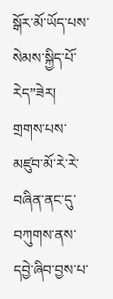སྒོར་མོ་ཡོད་པས་སེམས་སྐྱིད་པོ་རེད”ཟེར།
གྲགས་པས་མཛུབ་མོ་རེ་རེ་བཞིན་ནང་དུ་བཀུགས་ནས་དབྱེ་ཞིབ་བྱས་པ་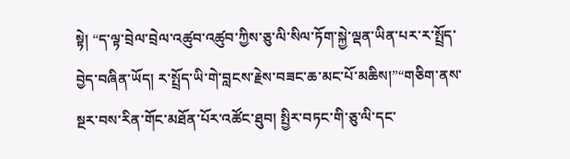སྟེ། “ད་ལྟ་བྲེལ་བྲེལ་འཚུབ་འཚུབ་ཀྱིས་ཅུ་ལི་སིལ་ཏོག་སྐྱེ་ལྡན་ཡིན་པར་ར་སྤྲོད་བྱེད་བཞིན་ཡོད། ར་སྤྲོད་ཡི་གེ་བླངས་རྗེས་བཟང་ཆ་མང་པོ་མཆིས།”“གཅིག་ནས་སྔར་བས་རིན་གོང་མཐོན་པོར་འཚོང་ཐུབ། སྤྱིར་བཏང་གི་ཅུ་ལི་དང་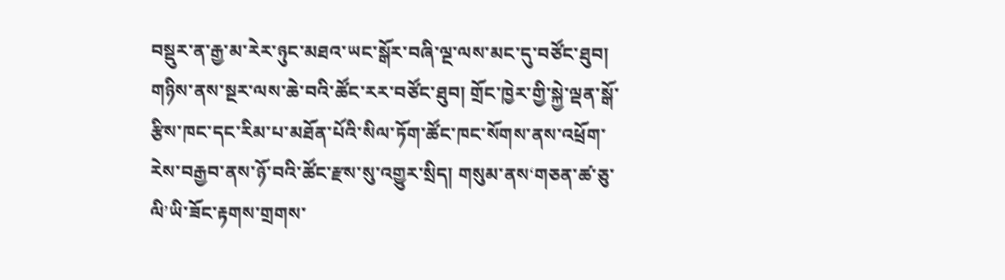བསྡུར་ན་རྒྱ་མ་རེར་ཉུང་མཐའ་ཡང་སྒོར་བཞི་ལྔ་ལས་མང་དུ་བཙོང་ཐུབ། གཉིས་ནས་སྔར་ལས་ཆེ་བའི་ཚོང་རར་བཙོང་ཐུབ། གྲོང་ཁྱེར་གྱི་སྐྱེ་ལྡན་སྒོ་རྩིས་ཁང་དང་རིམ་པ་མཐོན་པོའི་སིལ་ཏོག་ཚོང་ཁང་སོགས་ནས་འཕྲོག་རེས་བརྒྱབ་ནས་ཉོ་བའི་ཚོང་རྫས་སུ་འགྱུར་སྲིད། གསུམ་ནས‘གཅན་ཚ་ཅུ་ལི’ཡི་ཟོང་རྟགས་གྲགས་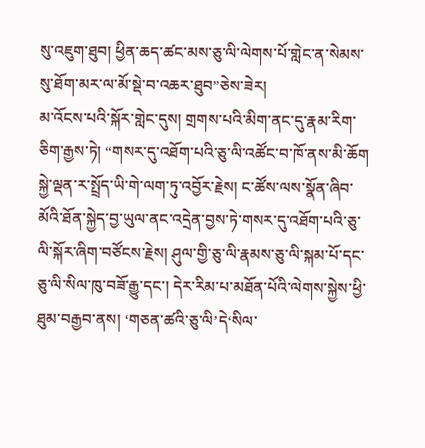སུ་འཇུག་ཐུབ། ཕྱིན་ཆད་ཚང་མས་ཅུ་ལི་ལེགས་པོ་གླེང་ན་སེམས་སུ་ཐོག་མར་ལ་མོ་སྡེ་བ་འཆར་ཐུབ”ཅེས་ཟེར།
མ་འོངས་པའི་སྐོར་གླེང་དུས། གྲགས་པའི་མིག་ནང་དུ་རྣམ་རིག་ཅིག་རྒྱས་ཏེ། “གསར་དུ་འཐོག་པའི་ཅུ་ལི་འཚོང་བ་ཁོ་ནས་མི་ཆོག  སྐྱེ་ལྡན་ར་སྤྲོད་ཡི་གེ་ལག་ཏུ་འབྱོར་རྗེས། ང་ཚོས་ལས་སྣོན་ཞིབ་མོའི་ཐོན་སྐྱེད་བྱ་ཡུལ་ནང་འདྲེན་བྱས་ཏེ་གསར་དུ་འཐོག་པའི་ཅུ་ལི་སྐོར་ཞིག་བཙོངས་རྗེས། ཤུལ་གྱི་ཅུ་ལི་རྣམས་ཅུ་ལི་སྐམ་པོ་དང་ཅུ་ལི་སིལ་ཁུ་བཟོ་རྒྱུ་དང་། དེར་རིམ་པ་མཐོན་པོའི་ལེགས་སྐྱེས་ཕྱི་ཐུམ་བརྒྱབ་ནས། ‘གཅན་ཚའི་ཅུ་ལི’དེ‘སིལ་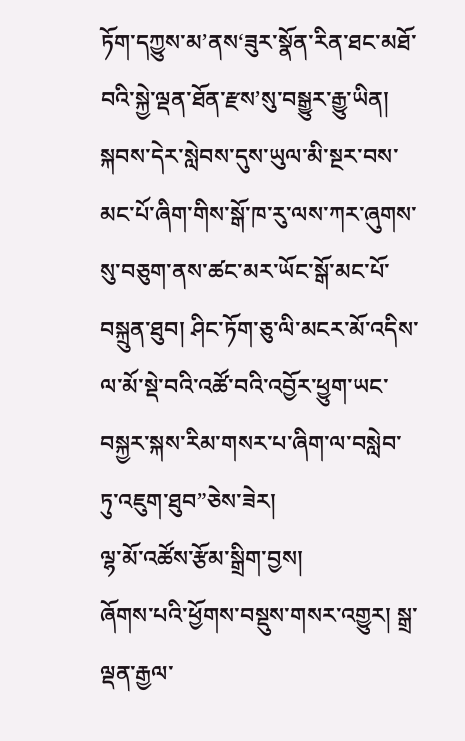ཏོག་དཀྱུས་མ’ནས‘ཟུར་སྣོན་རིན་ཐང་མཐོ་བའི་སྐྱེ་ལྡན་ཐོན་རྫས’སུ་བསྒྱུར་རྒྱུ་ཡིན། སྐབས་དེར་སླེབས་དུས་ཡུལ་མི་སྔར་བས་མང་པོ་ཞིག་གིས་སྒོ་ཁ་རུ་ལས་ཀར་ཞུགས་སུ་བཅུག་ནས་ཚང་མར་ཡོང་སྒོ་མང་པོ་བསྐྲུན་ཐུབ། ཤིང་ཏོག་ཅུ་ལི་མངར་མོ་འདིས་ལ་མོ་སྡེ་བའི་འཚོ་བའི་འབྱོར་ཕྱུག་ཡང་བསྐྱར་སྐས་རིམ་གསར་པ་ཞིག་ལ་བསླེབ་ཏུ་འཇུག་ཐུབ”ཅེས་ཟེར།
ལྷ་མོ་འཚོས་རྩོམ་སྒྲིག་བྱས།
ཞོགས་པའི་ཕྱོགས་བསྡུས་གསར་འགྱུར། སྒྲ་ལྡན་རྒྱལ་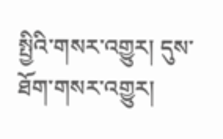སྤྱིའི་གསར་འགྱུར། དུས་ཐོག་གསར་འགྱུར།